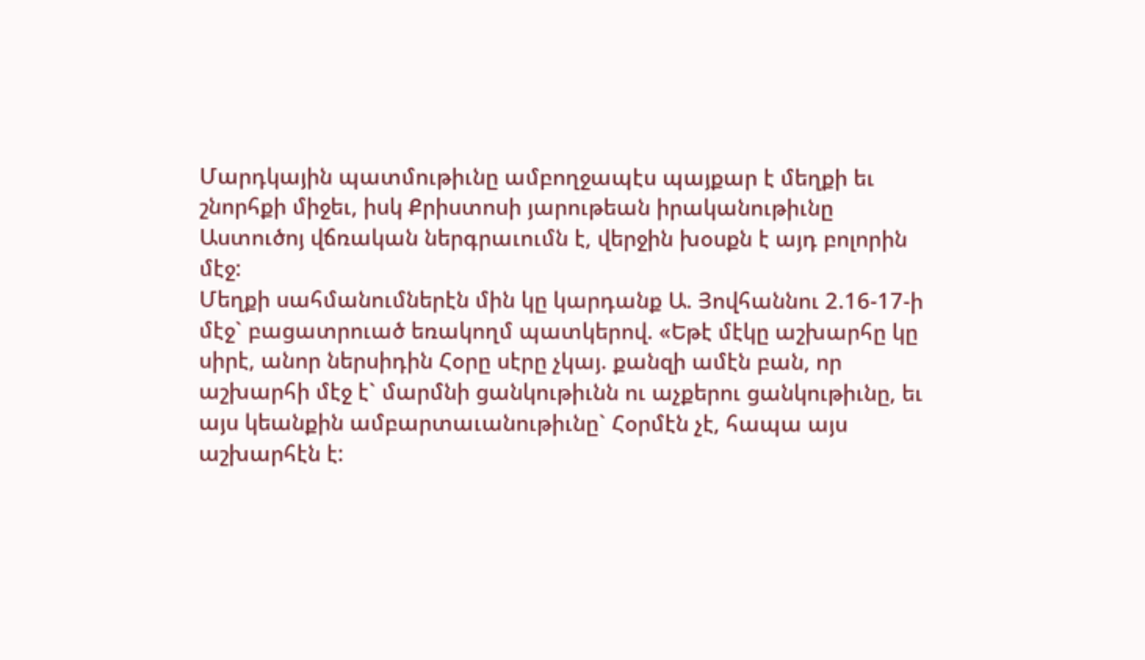Մարդկային պատմութիւնը ամբողջապէս պայքար է մեղքի եւ շնորհքի միջեւ, իսկ Քրիստոսի յարութեան իրականութիւնը Աստուծոյ վճռական ներգրաւումն է, վերջին խօսքն է այդ բոլորին մէջ:
Մեղքի սահմանումներէն մին կը կարդանք Ա. Յովհաննու 2.16-17-ի մէջ` բացատրուած եռակողմ պատկերով. «Եթէ մէկը աշխարհը կը սիրէ, անոր ներսիդին Հօրը սէրը չկայ. քանզի ամէն բան, որ աշխարհի մէջ է` մարմնի ցանկութիւնն ու աչքերու ցանկութիւնը, եւ այս կեանքին ամբարտաւանութիւնը` Հօրմէն չէ, հապա այս աշխարհէն է: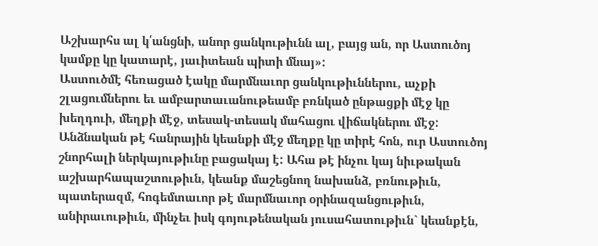Աշխարհս ալ կ՛անցնի, անոր ցանկութիւնն ալ, բայց ան, որ Աստուծոյ կամքը կը կատարէ, յաւիտեան պիտի մնայ»:
Աստուծմէ հեռացած էակը մարմնաւոր ցանկութիւններու, աչքի շլացումներու եւ ամբարտաւանութեամբ բռնկած ընթացքի մէջ կը խեղդուի, մեղքի մէջ, տեսակ-տեսակ մահացու վիճակներու մէջ: Անձնական թէ հանրային կեանքի մէջ մեղքը կը տիրէ հոն, ուր Աստուծոյ շնորհալի ներկայութիւնը բացակայ է: Ահա թէ ինչու կայ նիւթական աշխարհապաշտութիւն, կեանք մաշեցնող նախանձ, բռնութիւն, պատերազմ, հոգեմտաւոր թէ մարմնաւոր օրինազանցութիւն, անիրաւութիւն, մինչեւ իսկ գոյութենական յուսահատութիւն` կեանքէն,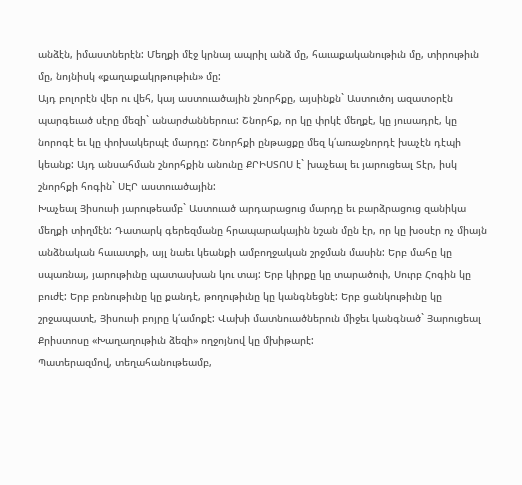անձէն, իմաստներէն: Մեղքի մէջ կրնայ ապրիլ անձ մը, հաւաքականութիւն մը, տիրութիւն մը, նոյնիսկ «քաղաքակրթութիւն» մը:
Այդ բոլորէն վեր ու վեհ, կայ աստուածային շնորհքը, այսինքն` Աստուծոյ ազատօրէն պարգեւած սէրը մեզի` անարժաններուս: Շնորհք, որ կը փրկէ մեղքէ, կը յուսադրէ, կը նորոգէ եւ կը փոխակերպէ մարդը: Շնորհքի ընթացքը մեզ կ՛առաջնորդէ խաչէն դէպի կեանք: Այդ անսահման շնորհքին անունը ՔՐԻՍՏՈՍ է` խաչեալ եւ յարուցեալ Տէր, իսկ շնորհքի հոգին` ՍԷՐ աստուածային:
Խաչեալ Յիսուսի յարութեամբ` Աստուած արդարացուց մարդը եւ բարձրացուց զանիկա մեղքի տիղմէն: Դատարկ գերեզմանը հրապարակային նշան մըն էր, որ կը խօսէր ոչ միայն անձնական հաւատքի, այլ նաեւ կեանքի ամբողջական շրջման մասին: Երբ մահը կը սպառնայ, յարութիւնը պատասխան կու տայ: Երբ կիրքը կը տարածուի, Սուրբ Հոգին կը բուժէ: Երբ բռնութիւնը կը քանդէ, թողութիւնը կը կանգնեցնէ: Երբ ցանկութիւնը կը շրջապատէ, Յիսուսի բոյրը կ՛ամոքէ: Վախի մատնուածներուն միջեւ կանգնած` Յարուցեալ Քրիստոսը «Խաղաղութիւն ձեզի» ողջոյնով կը մխիթարէ:
Պատերազմով, տեղահանութեամբ,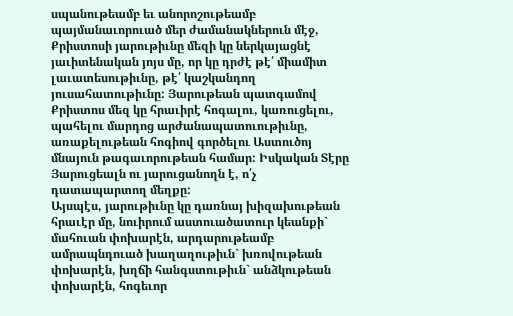սպանութեամբ եւ անորոշութեամբ պայմանաւորուած մեր ժամանակներուն մէջ, Քրիստոսի յարութիւնը մեզի կը ներկայացնէ յաւիտենական յոյս մը, որ կը դրժէ թէ՛ միամիտ լաւատեսութիւնը, թէ՛ կաշկանդող յուսահատութիւնը: Յարութեան պատգամով Քրիստոս մեզ կը հրաւիրէ հոգալու, կառուցելու, պահելու մարդոց արժանապատուութիւնը, առաքելութեան հոգիով գործելու Աստուծոյ մնայուն թագաւորութեան համար: Իսկական Տէրը Յարուցեալն ու յարուցանողն է, ո՛չ դատապարտող մեղքը:
Այսպէս, յարութիւնը կը դառնայ խիզախութեան հրաւէր մը, նուիրում աստուածատուր կեանքի` մահուան փոխարէն, արդարութեամբ ամրապնդուած խաղաղութիւն` խռովութեան փոխարէն, խղճի հանգստութիւն` անձկութեան փոխարէն, հոգեւոր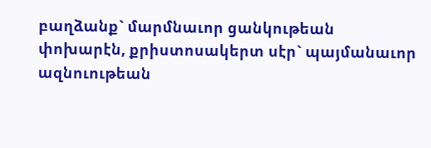բաղձանք` մարմնաւոր ցանկութեան փոխարէն, քրիստոսակերտ սէր` պայմանաւոր ազնուութեան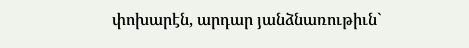փոխարէն, արդար յանձնառութիւն`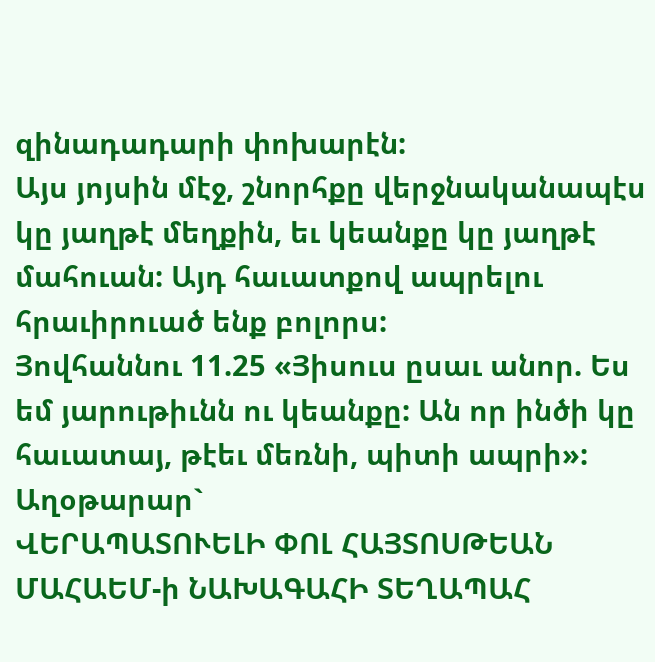զինադադարի փոխարէն:
Այս յոյսին մէջ, շնորհքը վերջնականապէս կը յաղթէ մեղքին, եւ կեանքը կը յաղթէ մահուան: Այդ հաւատքով ապրելու հրաւիրուած ենք բոլորս:
Յովհաննու 11.25 «Յիսուս ըսաւ անոր. Ես եմ յարութիւնն ու կեանքը: Ան որ ինծի կը հաւատայ, թէեւ մեռնի, պիտի ապրի»:
Աղօթարար`
ՎԵՐԱՊԱՏՈՒԵԼԻ ՓՈԼ ՀԱՅՏՈՍԹԵԱՆ
ՄԱՀԱԵՄ-ի ՆԱԽԱԳԱՀԻ ՏԵՂԱՊԱՀ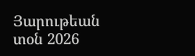Յարութեան տօն 2026